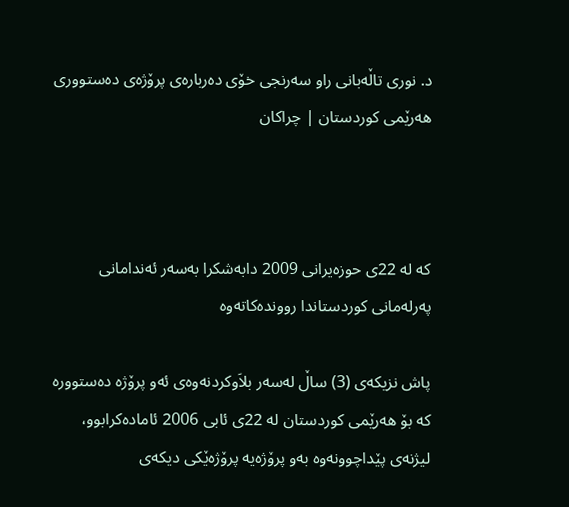د. نوری‌ تاڵه‌بانی‌ راو سه‌رنجی‌ خۆی‌ ده‌رباره‌ی‌ پرۆژه‌ی‌ ده‌ستووری‌ هه‌رێمی‌ كوردستان | چراكان



كه‌ له‌ 22ی‌ حوزه‌یرانی‌ 2009 دابه‌شكرا به‌سه‌ر ئه‌ندامانی‌ په‌رله‌مانی‌ كوردستاندا روونده‌كاته‌وه‌

پاش نزیكه‌ی‌ (3) ساڵ له‌سه‌ر بلاَوكردنه‌وه‌ی‌ ئه‌و پرۆژه‌ ده‌ستووره‌ كه‌ بۆ هه‌رێمی‌ كوردستان له‌ 22ی‌ ئابی‌ 2006 ئاماده‌كرابوو، لیژنه‌ی‌ پێداچوونه‌وه‌ به‌و پرۆژه‌یه‌ پرۆژه‌ێكی‌ دیكه‌ی‌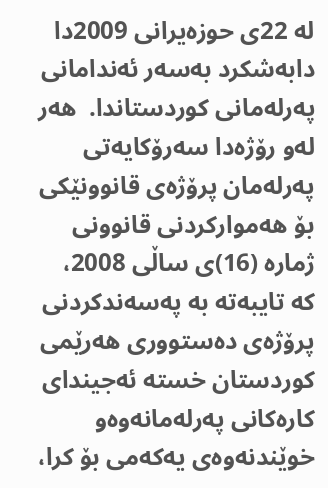له‌ 22ی‌ حوزه‌یرانی‌ 2009دا دابه‌شكرد به‌سه‌ر ئه‌ندامانی‌ په‌رله‌مانی‌ كوردستاندا.  هه‌ر له‌و رۆژه‌دا سه‌رۆكایه‌تی‌ په‌رله‌مان پرۆژه‌ی‌ قانوونێكی‌ بۆ هه‌مواركردنی‌ قانوونی‌ ژماره‌ (16)ی‌ ساڵی‌ 2008، كه‌ تایبه‌ته‌ به‌ په‌سه‌ندكردنی‌ پرۆژه‌ی‌ ده‌ستووری‌ هه‌رێمی‌ كوردستان خسته‌ ئه‌جیندای‌ كاره‌كانی‌ په‌رله‌مانه‌وه‌و خوێندنه‌وه‌ی‌ یه‌كه‌می‌ بۆ كرا،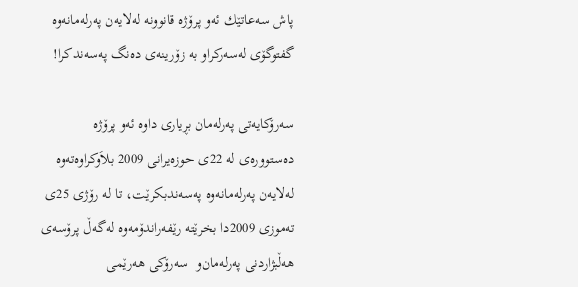پاش سه‌عاتێك ئه‌و پرۆژه‌ قانوونه‌ له‌لایه‌ن په‌رله‌مانه‌وه‌ گفتوگۆی‌ له‌سه‌ركراو به‌ زۆرینه‌ی‌ ده‌نگ په‌سه‌ندكرا!

سه‌رۆكایه‌تی‌ په‌رله‌مان بڕیاری‌ داوه‌ ئه‌و پرۆژه‌ ده‌ستووره‌ی‌ له‌ 22ی‌ حوزه‌یرانی‌ 2009 بلاَوكراوه‌ته‌وه‌ له‌لایه‌ن په‌رله‌مانه‌وه‌ په‌سه‌ندبكرێت، تا له‌ رۆژی‌ 25ی‌ ته‌موزی‌ 2009دا بخرێته‌ رێفه‌راندۆمه‌وه‌ له‌گه‌ڵ پرۆسه‌ی‌ هه‌ڵبژاردنی‌ په‌رله‌مان‌و  سه‌رۆكی‌ هه‌رێمی‌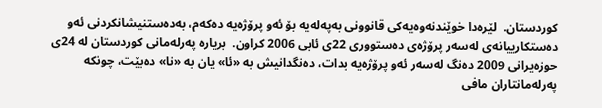كوردستان.  لێره‌دا خوێندنه‌وه‌یه‌كی‌ قانوونی‌ به‌په‌له‌یه‌ بۆ ئه‌و پرۆژه‌یه‌ ده‌كه‌م، به‌ده‌ستنیشانكردنی‌ ئه‌و ده‌ستكارییانه‌ی‌ له‌سه‌ر پرۆژه‌ی‌ ده‌ستووری‌ 22ی‌ ئابی‌ 2006 كراون.  بریاره‌ په‌رله‌مانی‌ كوردستان له‌ 24ی‌ حوزه‌یرانی‌ 2009 ده‌نگ له‌سه‌ر ئه‌و پرۆژه‌یه‌ بدات، ده‌نگدانیش به‌ «ئا» یان به‌ «نا» ده‌بێت، چونكه‌ په‌رله‌مانتاران مافی‌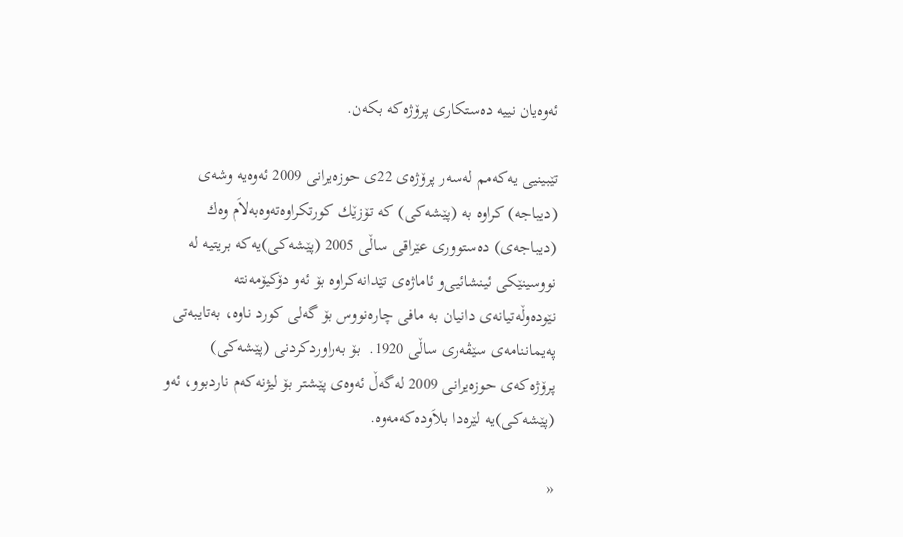ئه‌وه‌یان نییه‌ ده‌ستكاری‌ پرۆژه‌كه‌ بكه‌ن.

تێبینیی‌ یه‌كه‌مم له‌سه‌ر پرۆژه‌ی‌ 22ی‌ حوزه‌یرانی‌ 2009 ئه‌وه‌یه‌ وشه‌ی‌ (دیباجه‌) كراوه‌ به‌ (پێشه‌كی‌) كه‌ تۆزێك كورتكراوه‌ته‌وه‌به‌لاَم وه‌ك (دیباجه‌ی‌) ده‌ستووری‌ عێراقی‌ ساڵی‌ 2005 (پێشه‌كی‌)یه‌كه‌ بریتیه‌ له‌ نووسینێكی‌ ئینشائیی‌و ئاماژه‌ی تێدانه‌كراوه‌ بۆ ئه‌و دۆكیۆمه‌نته‌ نێوده‌وڵه‌تیانه‌ی‌ دانیان به‌ مافی‌ چاره‌نووس بۆ گه‌لی‌ كورد ناوه‌، به‌تایبه‌تی‌ په‌یماننامه‌ی‌ سێڤه‌ری‌ ساڵی‌ 1920.  بۆ به‌راوردكردنی‌ (پێشه‌كی) پرۆژه‌كه‌ی‌ حوزه‌یرانی‌ 2009 له‌گه‌ڵ ئه‌وه‌ی‌ پێشتر بۆ لیژنه‌كه‌م ناردبوو، ئه‌و (پێشه‌كی‌)یه‌ لێره‌دا بلاَوده‌كه‌مه‌وه‌.

«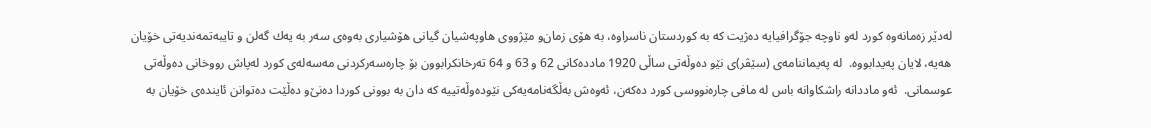له‌دێر زه‌مانه‌وه‌ كورد له‌و ناوچه‌ جۆگرافیایه‌ ده‌ژیت كه‌ به‌ كوردستان ناسراوه‌، به‌ هۆی‌ زمان‌و مێژووی‌ هاوپه‌شیان گیانی‌ هۆشیاری‌ به‌وه‌ی‌ سه‌ر به‌ یه‌ك گه‌لن و تایبه‌تمه‌ندیه‌تی‌ خۆیان هه‌یه‌، لایان په‌یدابووه‌.  له‌ په‌یماننامه‌ی‌ (سێڤر)ی‌ نێو ده‌وڵه‌تی‌ ساڵی‌ 1920 مادده‌كانی‌ 62 و 63 و 64 ته‌رخانكرابوون بۆ چاره‌سه‌ركردنی‌ مه‌سه‌له‌ی‌ كورد له‌پاش رووخانی‌ ده‌وڵه‌تی‌ عوسمانی.  ئه‌و ماددانه‌ راشكاوانه‌ باس له‌ مافی‌ چاره‌نووسی‌ كورد ده‌كه‌ن، ئه‌وه‌ش به‌ڵگه‌نامه‌یه‌كی‌ نێوده‌وڵه‌تییه‌ كه‌ دان به‌ بوونی‌ كوردا ده‌نێ‌و ده‌ڵێت ده‌توانن ئاینده‌ی‌ خۆیان به‌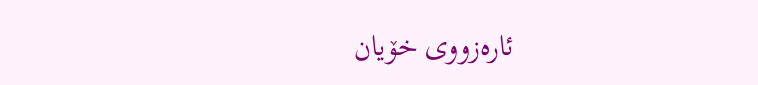ئاره‌زووی‌ خۆیان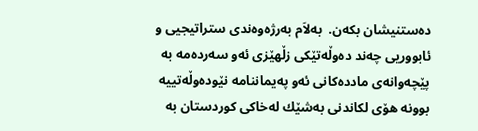ده‌ستنیشان بكه‌ن.  به‌لاَم به‌رژه‌وه‌ندی‌ ستراتیجیی‌ و ئابووریی‌ چه‌ند ده‌وڵه‌تێكی‌ زڵهێزی‌ ئه‌و سه‌رده‌مه‌ به‌ پێچه‌وانه‌ی‌ مادده‌كانی‌ ئه‌و په‌یماننامه‌ نێوده‌وڵه‌تییه‌ بوونه‌ هۆی‌ لكاندنی‌ به‌شێك له‌خاكی‌ كوردستان به‌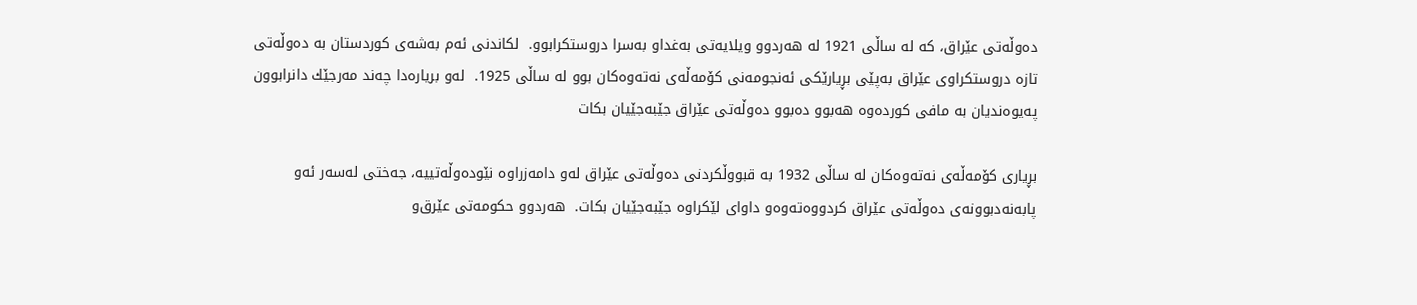ده‌وڵه‌تی‌ عێراق، كه‌ له‌ ساڵی‌ 1921 له‌ هه‌ردوو ویلایه‌تی‌ به‌غداو به‌سرا دروستكرابوو.  لكاندنی‌ ئه‌م به‌شه‌ی‌ كوردستان به‌ ده‌وڵه‌تی‌ تازه‌ دروستكراوی‌ عێراق به‌پێی‌ بڕیارێكی‌ ئه‌نجومه‌نی‌ كۆمه‌ڵه‌ی‌ نه‌ته‌وه‌كان بوو له‌ ساڵی‌ 1925.  له‌و بریاره‌دا چه‌ند مه‌رجێك دانرابوون په‌یوه‌ندیان به‌ مافی‌ كورده‌وه‌ هه‌بوو ده‌بوو ده‌وڵه‌تی‌ عێراق جێبه‌جێیان بكات

بڕیاری‌ كۆمه‌ڵه‌ی‌ نه‌ته‌وه‌كان له‌ ساڵی‌ 1932 به‌ قبووڵكردنی‌ ده‌وڵه‌تی‌ عێراق له‌و دامه‌زراوه‌ نێوده‌وڵه‌تییه‌، جه‌ختی‌ له‌سه‌ر ئه‌و پابه‌نه‌دبوونه‌ی‌ ده‌وڵه‌تی‌ عێراق كردووه‌ته‌وه‌و داوای‌ لێكراوه‌ جێبه‌جێیان بكات.  هه‌ردوو حكومه‌تی‌ عێرق‌و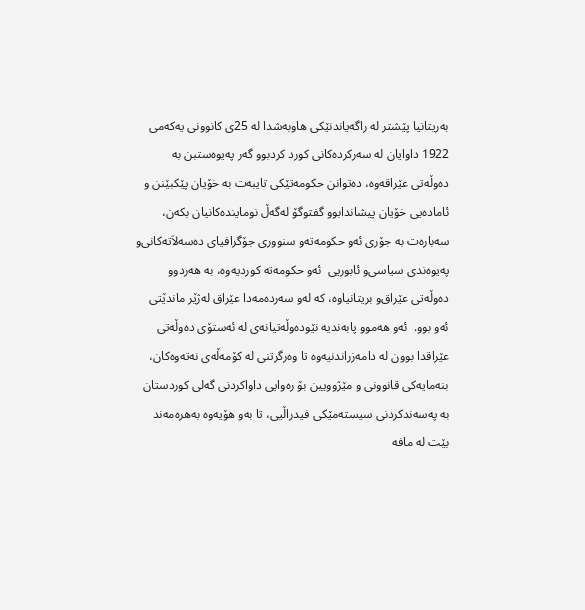به‌ریتانیا پێشتر له‌ راگه‌یاندنێكی‌ هاوبه‌شدا له‌ 25ی‌ كانوونی‌ یه‌كه‌می‌ 1922 داوایان له‌ سه‌ركرده‌كانی‌ كورد كردبوو گه‌ر په‌یوه‌ستبن به‌ ده‌وڵه‌تی‌ عێراقه‌وه‌، ده‌توانن حكومه‌تێكی‌ تایبه‌ت به‌ خۆیان پێكبێنن و ئاماده‌یی‌ خۆیان پیشاندابوو گفتوگۆ له‌گه‌ڵ نوماینده‌كانیان بكه‌ن، سه‌باره‌ت به‌ جۆری‌ ئه‌و حكومه‌ته‌و سنووری‌ جۆگرافیای‌ ده‌سه‌لاَته‌كانی‌و په‌یوه‌ندی‌ سیاسی‌و ئابوریی  ئه‌و حكومه‌ته‌ كوردیه‌وه‌، به‌ هه‌ردوو ده‌وڵه‌تی‌ عێراق‌و بریتانیاوه‌، كه‌ له‌و سه‌رده‌مه‌دا عێراق له‌ژێر ماندێتی‌ ئه‌و بوو.  ئه‌و هه‌موو پابه‌ندیه‌ نێوده‌وڵه‌تیانه‌ی‌ له‌ ئه‌ستۆی‌ ده‌وڵه‌تی‌ عێراقدا بوون له‌ دامه‌زراندنیه‌وه‌ تا وه‌رگرتنی‌ له‌ كۆمه‌ڵه‌ی‌ نه‌ته‌وه‌كان، بنه‌مایه‌كی‌ قانوونی‌ و مێژوویین بۆ ره‌وایی‌ داواكردنی‌ گه‌لی‌ كوردستان به‌ په‌سه‌ندكردنی‌ سیسته‌مێكی‌ فیدراڵیی‌، تا به‌و هۆیه‌وه‌ به‌هره‌مه‌ند بێت له‌ مافه‌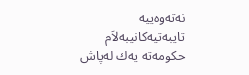نه‌ته‌وه‌ییه‌ تایبه‌تیه‌كانیبه‌لاَم حكومه‌ته‌ یه‌ك له‌پاش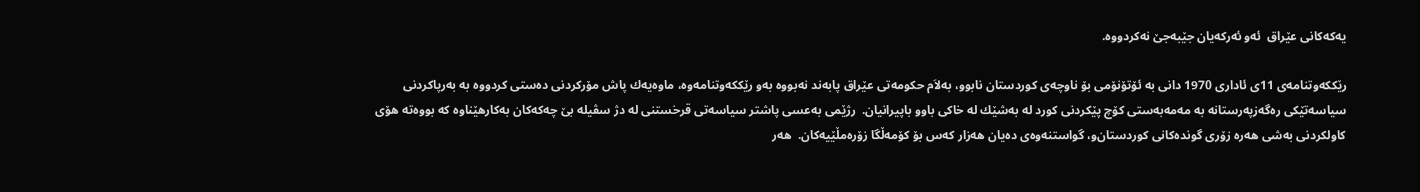یه‌كه‌كانی‌ عێراق  ئه‌و ئه‌ركه‌یان جێبه‌جێ نه‌كردووه‌.

رێككه‌وتنامه‌ی‌ 11ی‌ ئاداری‌ 1970 دانی‌ به‌ ئۆتۆنۆمی‌ بۆ ناوچه‌ی‌ كوردستان نابوو، به‌لاَم حكومه‌تی‌ عێراق پابه‌ند نه‌بووه‌ به‌و رێككه‌وتنامه‌وه‌، ماوه‌یه‌ك پاش مۆركردنی‌ ده‌ستی‌ كردووه‌ به‌ به‌رپاكردنی‌ سیاسه‌تێكی‌ ره‌گه‌زپه‌رستانه‌ به‌ مه‌مه‌به‌ستی‌ كۆچ پێكردنی‌ كورد له‌ به‌شێك له‌ خاكی‌ باوو باپیرانیان.  رژێمی‌ به‌عسی‌ پاشتر سیاسه‌تی‌ قرخستنی‌ له‌ دژ سڤیله‌ بێ‌ چه‌كه‌كان به‌كارهێناوه‌ كه‌ بووه‌ته‌ هۆی‌ كاولكردنی‌ به‌شی‌ هه‌ره‌ زۆری‌ گونده‌كانی‌ كوردستان‌و، گواستنه‌وه‌ی‌ ده‌یان هه‌زار كه‌س بۆ كۆمه‌ڵگا زۆره‌مڵێیه‌كان.  هه‌ر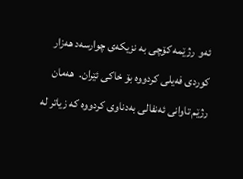ئه‌و  رژێمه‌ كۆچی‌ به‌ نزیكه‌ی‌ چوارسه‌د هه‌زار كوردی‌ فه‌یلی‌ كردووه‌ بۆ خاكی‌ ئێران.  هه‌مان  رژێم تاوانی‌ ئه‌نفالی‌ به‌دناوی‌ كردووه‌ كه‌ زیاتر له‌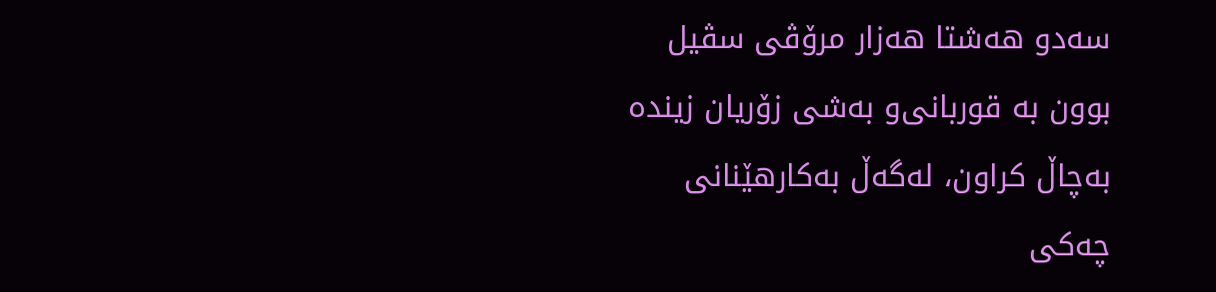سه‌دو هه‌شتا هه‌زار مرۆڤی‌ سڤیل بوون به‌ قوربانی‌‌و به‌شی‌ زۆریان زینده‌ به‌چاڵ كراون، له‌گه‌ڵ به‌كارهێنانی‌ چه‌كی‌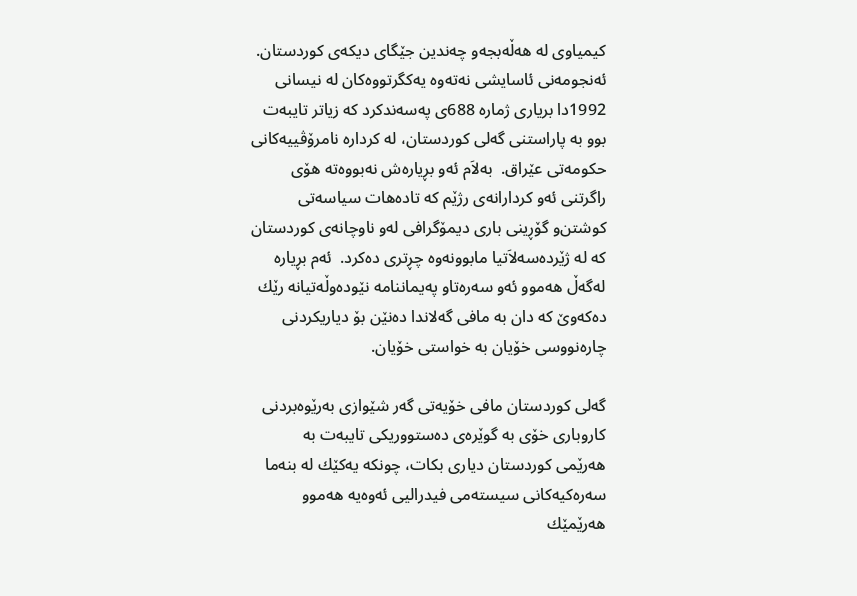كیمیاوی‌ له‌ هه‌ڵه‌بجه‌و چه‌ندین جێگای‌ دیكه‌ی‌ كوردستان.  ئه‌نجومه‌نی‌ ئاسایشی‌ نه‌ته‌وه‌ یه‌كگرتووه‌كان له‌ نیسانی‌ 1992دا بریاری‌ ژماره‌ 688ی‌ په‌سه‌ندكرد كه‌ زیاتر تایبه‌ت بوو به‌ پاراستنی‌ گه‌لی‌ كوردستان، له‌ كرداره‌ نامرۆڤییه‌كانی‌ حكومه‌تی‌ عێراق.  به‌لاَم ئه‌و بڕیاره‌ش نه‌بووه‌ته‌ هۆی‌ راگرتنی‌ ئه‌و كردارانه‌ی‌ رژێم كه‌ تاده‌هات سیاسه‌تی‌ كوشتن‌و گۆڕینی‌ باری‌ دیمۆگرافی‌ له‌و ناوچانه‌ی‌ كوردستان كه‌ له‌ ژێرده‌سه‌لاَتیا مابوونه‌وه‌ چڕتری‌ ده‌كرد.  ئه‌م بڕیاره‌ له‌گه‌ڵ هه‌موو ئه‌و سه‌ره‌تاو په‌یماننامه‌ نێوده‌وڵه‌تیانه‌ رێك ده‌كه‌وێ‌ كه‌ دان به‌ مافی‌ گه‌لاندا ده‌نێن بۆ دیاریكردنی‌ چاره‌نووسی‌ خۆیان به‌ خواستی‌ خۆیان.

گه‌لی‌ كوردستان مافی‌ خۆیه‌تی‌ گه‌ر شێوازی‌ به‌رێوه‌بردنی‌ كاروباری‌ خۆی‌ به‌ گوێره‌ی‌ ده‌ستووریكی‌ تایبه‌ت به‌ هه‌رێمی‌ كوردستان دیاری‌ بكات، چونكه‌ یه‌كێك له‌ بنه‌ما سه‌ره‌كیه‌كانی‌ سیسته‌می‌ فیدرالیی‌ ئه‌وه‌یه‌ هه‌موو هه‌رێمێك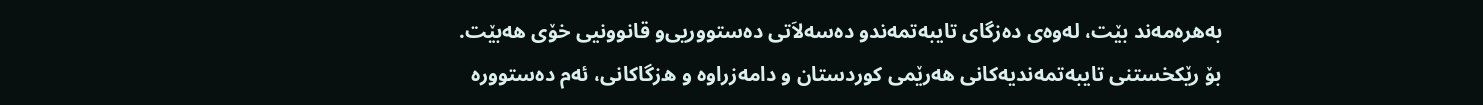به‌هره‌مه‌ند بێت، له‌وه‌ی‌ ده‌زگای‌ تایبه‌تمه‌ند‌و ده‌سه‌لاَتی‌ ده‌ستووریی‌‌و قانوونیی‌ خۆی‌ هه‌بێت.
بۆ رێكخستنی‌ تایبه‌تمه‌ندیه‌كانی‌ هه‌رێمی‌ كوردستان و دامه‌زراوه‌ و ه‌زگاكانی‌، ئه‌م ده‌ستووره‌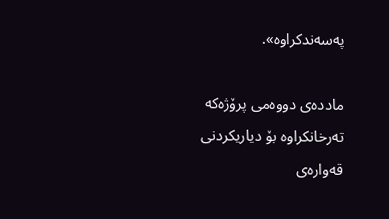په‌سه‌ندكراوه‌».

مادده‌ی‌ دووه‌می‌ پرۆژه‌كه‌ ته‌رخانكراوه‌ بۆ دیاریكردنی‌ قه‌واره‌ی‌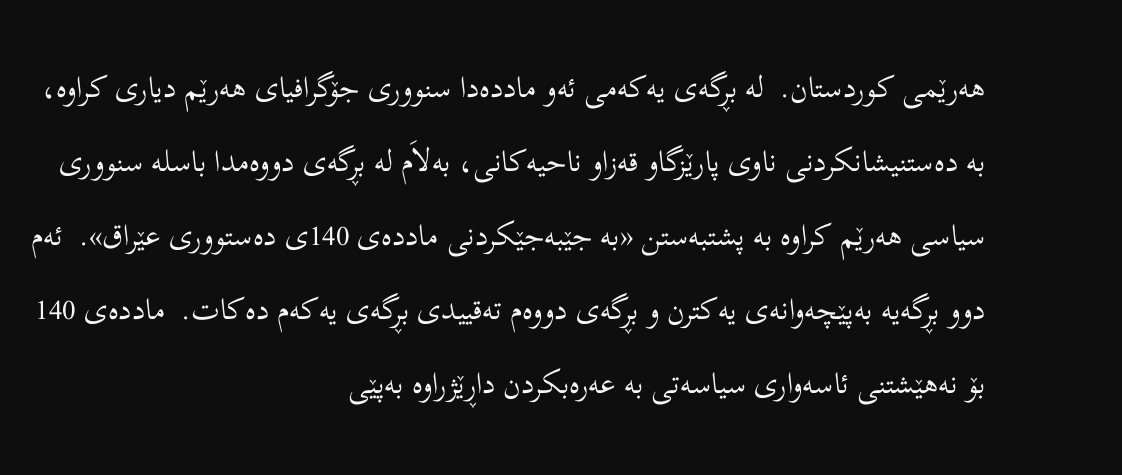هه‌رێمی‌ كوردستان.  له‌ بڕگه‌ی‌ یه‌كه‌می‌ ئه‌و مادده‌دا سنووری‌ جۆگرافیای‌ هه‌رێم دیاری‌ كراوه‌، به‌ ده‌ستنیشانكردنی‌ ناوی‌ پارێزگاو قه‌زاو ناحیه‌كانی‌، به‌لاَم له‌ بڕگه‌ی‌ دووه‌مدا باسله‌ سنووری‌ سیاسی‌ هه‌رێم كراوه‌ به‌ پشتبه‌ستن «به‌ جێبه‌جێكردنی‌ مادده‌ی‌ 140ی‌ ده‌ستووری‌ عێراق».  ئه‌م دوو بڕگه‌یه‌ به‌پێچه‌وانه‌ی‌ یه‌كترن و بڕگه‌ی‌ دووه‌م ته‌قییدی‌ بڕگه‌ی‌ یه‌كه‌م ده‌كات.  مادده‌ی‌ 140 بۆ نه‌هێشتنی‌ ئاسه‌واری‌ سیاسه‌تی‌ به‌ عه‌ره‌بكردن داڕێژراوه‌ به‌پێی‌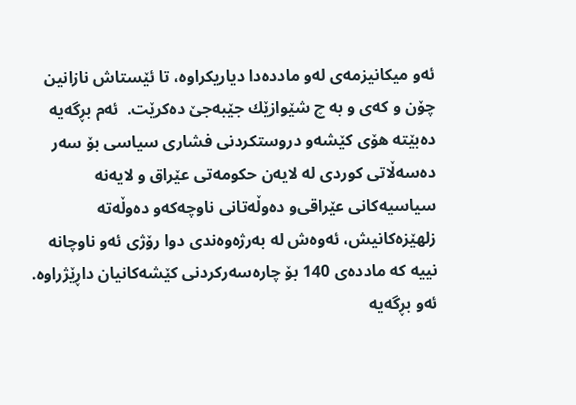ئه‌و میكانیزمه‌ی‌ له‌و مادده‌دا دیاریكراوه‌، تا ئێستاش نازانین چۆن و كه‌ی‌ و به‌ چ شێوازێك جێبه‌جێ‌ ده‌كرێت.  ئه‌م بڕگه‌یه‌ ده‌بێته‌ هۆی‌ كێشه‌و دروستكردنی‌ فشاری‌ سیاسی‌ بۆ سه‌ر ده‌سه‌ڵاتی‌ كوردی‌ له‌ لایه‌ن حكومه‌تی‌ عێراق و لایه‌نه‌ سیاسیه‌كانی‌ عێراقی‌و ده‌وڵه‌تانی‌ ناوچه‌كه‌و ده‌وڵه‌ته‌ زلهێزه‌كانیش، ئه‌وه‌ش له‌ به‌رژه‌وه‌ندی‌ دوا رۆژی‌ ئه‌و ناوچانه‌ نییه‌ كه‌ مادده‌ی‌ 140 بۆ چاره‌سه‌ركردنی‌ كێشه‌كانیان داڕێژراوه‌.  ئه‌و بڕگه‌یه‌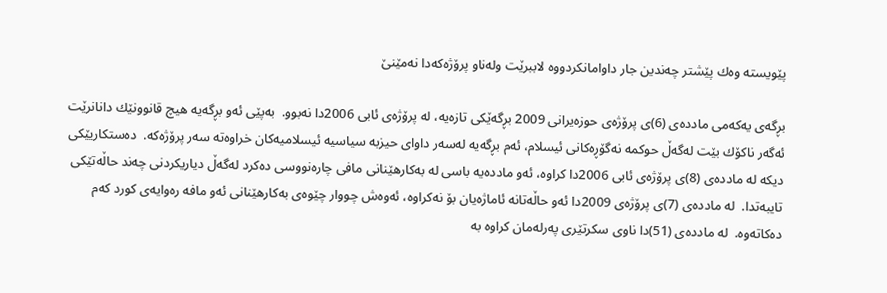پێویسته‌ وه‌ك پێشتر چه‌ندین جار داوامانكردووه‌ لاببرێت وله‌ناو پرۆژه‌كه‌دا نه‌مێنێ‌

بڕگه‌ی‌ یه‌كه‌می‌ مادده‌ی‌ (6)ی‌ پرۆژه‌ی‌ حوزه‌یرانی‌ 2009 بڕگه‌ێكی‌ تازه‌یه‌، له‌ پرۆژه‌ی‌ ئابی‌ 2006دا نه‌بوو.  به‌پێی‌ ئه‌و بڕگه‌یه‌ هیچ قانوونێك دانانرێت ئه‌گه‌ر ناكۆك بێت له‌گه‌ڵ حوكمه‌ نه‌گۆڕه‌كانی‌ ئیسلام، ئه‌م بڕگه‌یه‌ له‌سه‌ر داوای‌ حیزبه‌ سیاسیه‌ ئیسلامیه‌كان خراوه‌ته‌ سه‌ر پرۆژه‌كه‌.  ده‌ستكاریێكی‌ دیكه‌ له‌ مادده‌ی‌ (8)ی‌ پرۆژه‌ی‌ ئابی‌ 2006دا كراوه‌، ئه‌و مادده‌یه‌ باسی‌ له‌ به‌كارهێنانی‌ مافی‌ چاره‌نووسی‌ ده‌كرد له‌گه‌ڵ دیاریكردنی‌ چه‌ند حاڵه‌تێكی‌ تایبه‌تدا.  له‌ مادده‌ی‌ (7)ی‌ پرۆژه‌ی‌ 2009دا ئه‌و حاڵه‌تانه‌ ئاماژه‌یان بۆ نه‌كراوه‌، ئه‌وه‌ش چووار چێوه‌ی‌ به‌كارهێنانی‌ ئه‌و مافه‌ ره‌وایه‌ی‌ كورد كه‌م ده‌كاته‌وه‌.  له‌ مادده‌ی‌ (51)دا ناوی‌ سكرتێری‌ په‌رله‌مان كراوه‌ به‌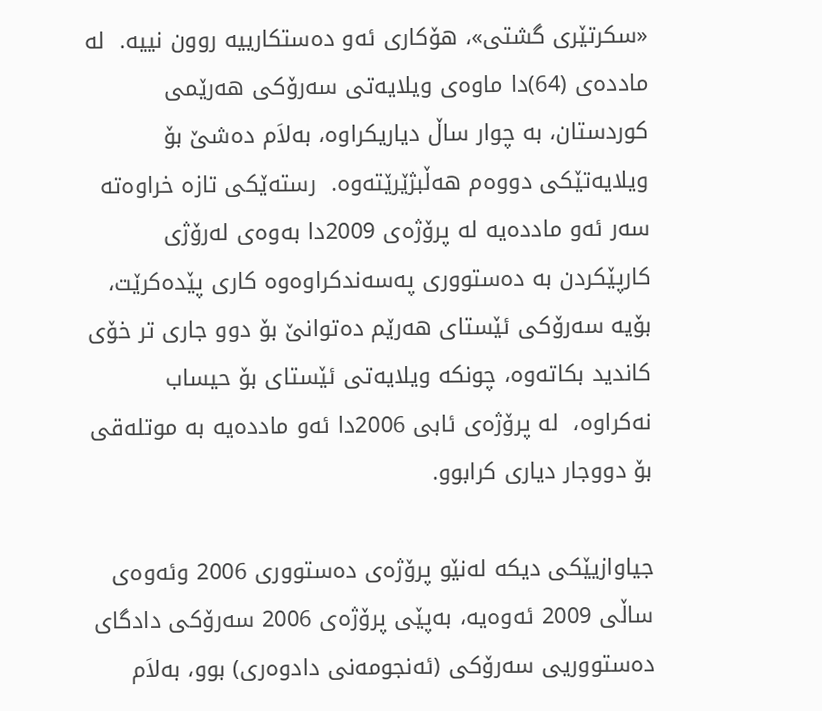«سكرتێری‌ گشتی‌»، هۆكاری‌ ئه‌و ده‌ستكارییه‌ روون نییه‌.  له‌ مادده‌ی‌ (64)دا ماوه‌ی‌ ویلایه‌تی‌ سه‌رۆكی‌ هه‌رێمی‌ كوردستان، به‌ چوار ساڵ دیاریكراوه‌، به‌لاَم ده‌شێ‌ بۆ ویلایه‌تێكی‌ دووه‌م هه‌ڵبژێرێته‌وه‌.  رسته‌ێكی‌ تازه‌ خراوه‌ته‌ سه‌ر ئه‌و مادده‌یه‌ له‌ پرۆژه‌ی‌ 2009دا به‌وه‌ی‌ له‌رۆژی‌ كارپێكردن به‌ ده‌ستووری‌ په‌سه‌ندكراوه‌وه‌ كاری‌ پێده‌كرێت، بۆیه‌ سه‌رۆكی‌ ئێستای‌ هه‌رێم ده‌توانێ‌ بۆ دوو جاری‌ تر خۆی‌ كاندید بكاته‌وه‌، چونكه‌ ویلایه‌تی‌ ئێستای‌ بۆ حیساب نه‌كراوه‌،  له‌ پرۆژه‌ی‌ ئابی‌ 2006دا ئه‌و مادده‌یه‌ به‌ موتله‌قی‌ بۆ دووجار دیاری‌ كرابوو.

جیاوازیێكی‌ دیكه‌ له‌نێو پرۆژه‌ی‌ ده‌ستووری‌ 2006 وئه‌وه‌ی‌ ساڵی‌ 2009 ئه‌وه‌یه‌، به‌پێی‌ پرۆژه‌ی‌ 2006 سه‌رۆكی‌ دادگای‌ ده‌ستووریی‌ سه‌رۆكی‌ (ئه‌نجومه‌نی‌ دادوه‌ری‌) بوو، به‌لاَم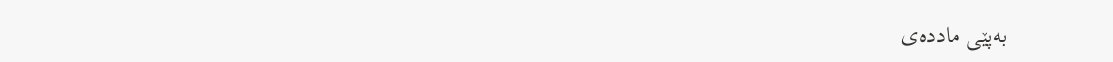به‌پێی‌ مادده‌ی‌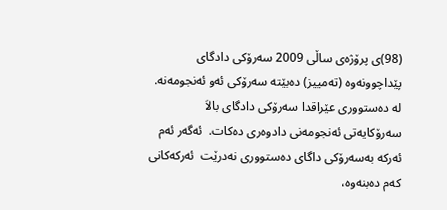(98)ی‌ پرۆژه‌ی‌ ساڵی‌ 2009 سه‌رۆكی‌ دادگای‌ پێداچوونه‌وه‌ (ته‌مییز) ده‌بێته‌ سه‌رۆكی‌ ئه‌و ئه‌نجومه‌نه‌.  له‌ ده‌ستووری‌ عێراقدا سه‌رۆكی‌ دادگای‌ بالاَ سه‌رۆكایه‌تی‌ ئه‌نجومه‌نی‌ دادوه‌ری‌ ده‌كات.  ئه‌گه‌ر ئه‌م ئه‌ركه‌ به‌سه‌رۆكی‌ داگای‌ ده‌ستووری‌ نه‌درێت  ئه‌ركه‌كانی‌ كه‌م ده‌بنه‌وه‌،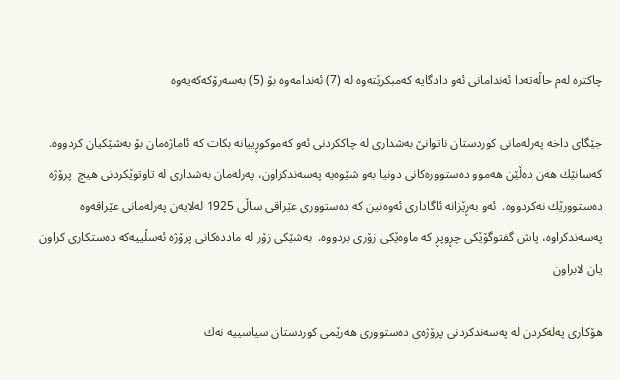چاكتره‌ له‌م حاڵه‌ته‌دا ئه‌ندامانی‌ ئه‌و دادگایه‌ كه‌مبكرێته‌وه‌ له‌ (7) ئه‌ندامه‌وه‌ بۆ (5) به‌سه‌رۆكه‌كه‌یه‌وه‌

جێگای‌ داخه‌ په‌رله‌مانی‌ كوردستان ناتوانێ‌ به‌شداری‌ له‌ چاككردنی‌ ئه‌و كه‌موكوڕییانه‌ بكات كه‌ ئاماژه‌مان بۆ به‌شێكیان كردووه‌.  كه‌سانێك هه‌ن ده‌ڵێن هه‌موو ده‌ستووره‌كانی‌ دونیا به‌و شێوه‌یه‌ په‌سه‌ندكراون، په‌رله‌مان به‌شداری‌ له‌ تاوتوێكردنی‌ هیچ  پرۆژه‌ ده‌ستوورێك نه‌كردووه‌.  ئه‌و به‌ڕێزانه‌ ئاگاداری‌ ئه‌وه‌نین كه‌ ده‌ستووری‌ عێراقی‌ ساڵی‌ 1925 له‌لایه‌ن په‌رله‌مانی‌ عێراقه‌وه‌ په‌سه‌ندكراوه‌، پاش گفتوگۆێكی‌ چڕوپڕ كه‌ ماوه‌ێكی‌ زۆری‌ بردووه‌.  به‌شێكی‌ زۆر له‌ مادده‌كانی‌ پرۆژه‌ ئه‌سڵییه‌كه‌ ده‌ستكاری‌ كراون یان لابراون

هۆكاری‌ په‌له‌كردن له‌ په‌سه‌ندكردنی‌ پرۆژه‌ی‌ ده‌ستووری‌ هه‌رێمی‌ كوردستان سیاسییه‌ نه‌ك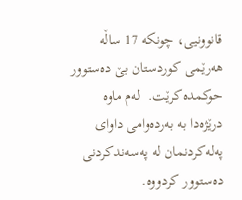قانوونیی‌، چونكه‌ 17 ساڵه‌ هه‌رێمی‌ كوردستان بێ‌ ده‌ستوور حوكمده‌كرێت.  له‌م ماوه‌ درێژه‌دا به‌ به‌رده‌وامی‌ داوای‌ په‌له‌كردنمان له‌ په‌سه‌ندكردنی‌ ده‌ستوور كردووه‌.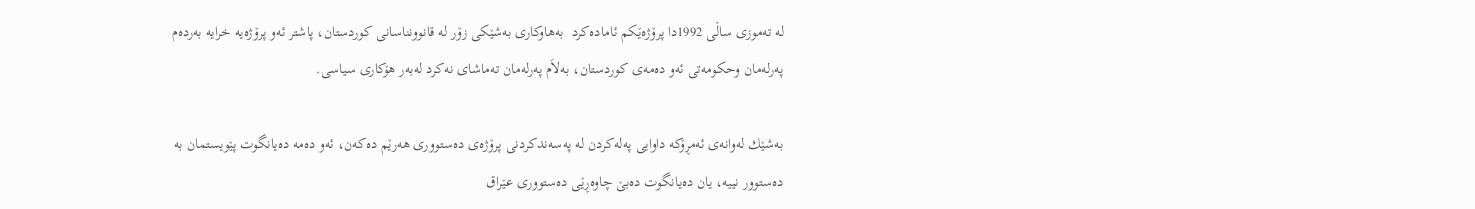له‌ ته‌موزی‌ ساڵی‌ 1992دا پرۆژه‌ێكم ئاماده‌كرد  به‌هاوكاری‌ به‌شێكی‌ زۆر له‌ قانوونناسانی‌ كوردستان، پاشتر ئه‌و پرۆژه‌یه‌ خرایه‌ به‌رده‌م په‌رله‌مان وحكومه‌تی‌ ئه‌و ده‌مه‌ی‌ كوردستان، به‌لاَم په‌رله‌مان ته‌ماشای‌ نه‌كرد له‌به‌ر هۆكاری‌ سیاسی‌.

به‌شێك له‌وانه‌ی‌ ئه‌مڕۆكه‌ داوایی‌ په‌له‌كردن له‌ په‌سه‌ندكردنی‌ پرۆژه‌ی‌ ده‌ستووری‌ هه‌رێم ده‌كه‌ن، ئه‌و ده‌مه‌ ده‌یانگوت پێویستمان به‌ ده‌ستوور نییه‌، یان ده‌یانگوت ده‌بێ‌ چاوه‌ڕێی‌ ده‌ستووری‌ عێراق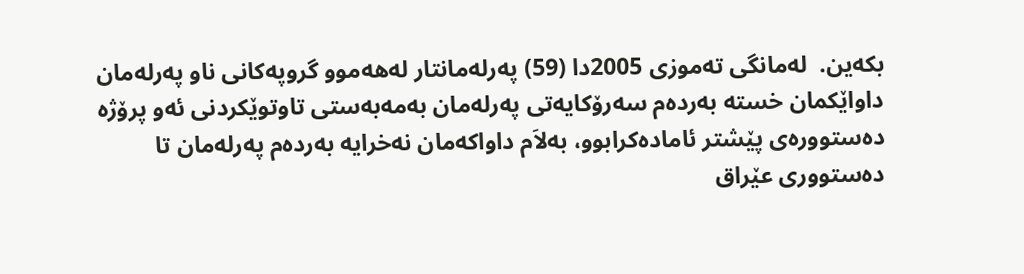بكه‌ین.  له‌مانگی‌ ته‌موزی‌ 2005دا (59) په‌رله‌مانتار له‌هه‌موو گروپه‌كانی‌ ناو په‌رله‌مان داواێكمان خسته‌ به‌رده‌م سه‌رۆكایه‌تی‌ په‌رله‌مان به‌مه‌به‌ستی‌ تاوتوێكردنی‌ ئه‌و پرۆژه‌ ده‌ستووره‌ی پێشتر ئاماده‌كرابوو، به‌لاَم داواكه‌مان نه‌خرایه‌ به‌رده‌م په‌رله‌مان تا ده‌ستووری‌ عێراق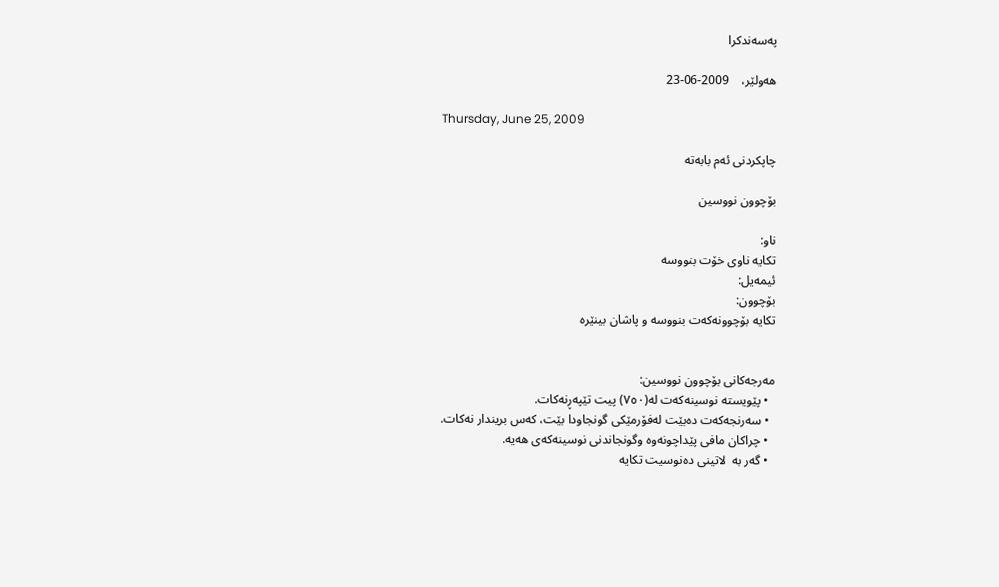په‌سه‌ندكرا

هه‌ولێر،    2009-06-23

Thursday, June 25, 2009

چاپكردنی ئه‌م بابه‌ته‌

بۆچوون نووسین

ناو:
تكایه‌ ناوی خۆت بنووسه‌
ئیمه‌یل:
بۆچوون:
تكایه‌ بۆچوونه‌كه‌ت بنووسه‌ و پاشان بینێره‌


مه‌رجه‌كانی بۆچوون نووسین:
  • پێویسته‌ نوسینه‌که‌ت له‌(٧٥٠) پیت تێپه‌ڕنه‌کات.
  • سه‌رنجه‌كه‌ت ده‌بێت له‌فۆرمێكی گونجاو‌دا بێت، كه‌س بریندار نه‌كات.
  • چراكان ‌مافی پێداچونه‌وه‌ وگونجاندنی نوسینه‌که‌ی هه‌یه.
  • گه‌ر به‌  لاتینی ده‌نوسیت تكایه‌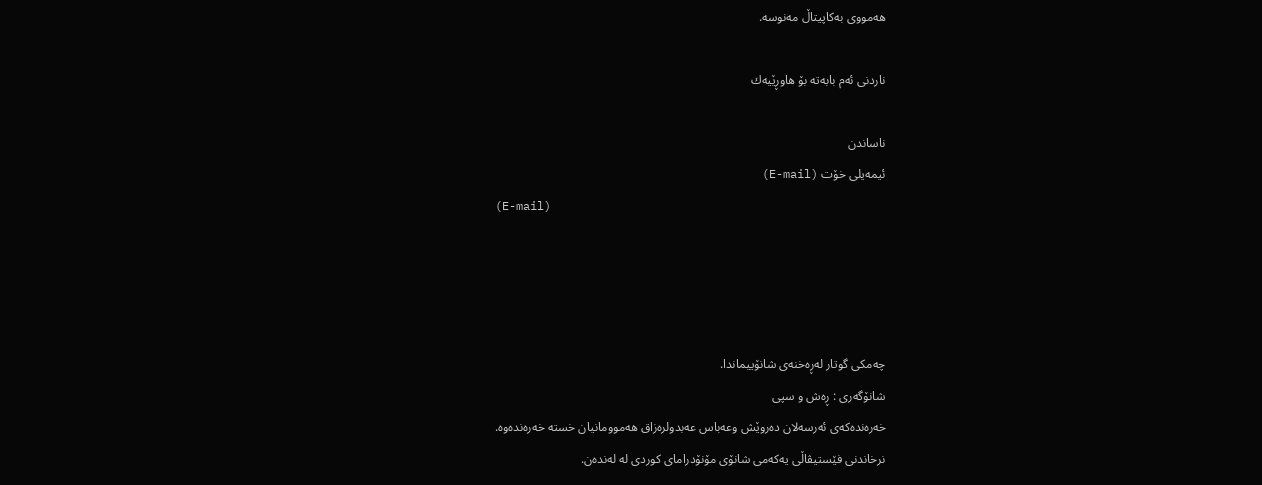هه‌مووی به‌كاپیتاڵ مه‌نوسه‌.

ناردنی ئه‌م بابه‌ته‌ بۆ هاوڕێیه‌ك

ناساندن
ئیمه‌یلی خۆت (E-mail)
(E-mail)




چەمكى گوتار لەڕەخنەى شانۆییماندا.
شانۆگه‌ری : ڕه‌ش و سپی
خه‌ره‌نده‌که‌ی ئه‌رسه‌لان ده‌روێش وعه‌باس عه‌بدولره‌زاق هه‌موومانیان خسته‌ خه‌ره‌نده‌وه‌.
نرخاندنی فێستیڤاڵی یه‌که‌می شانۆی مۆنۆدرامای کوردی له‌ له‌نده‌ن.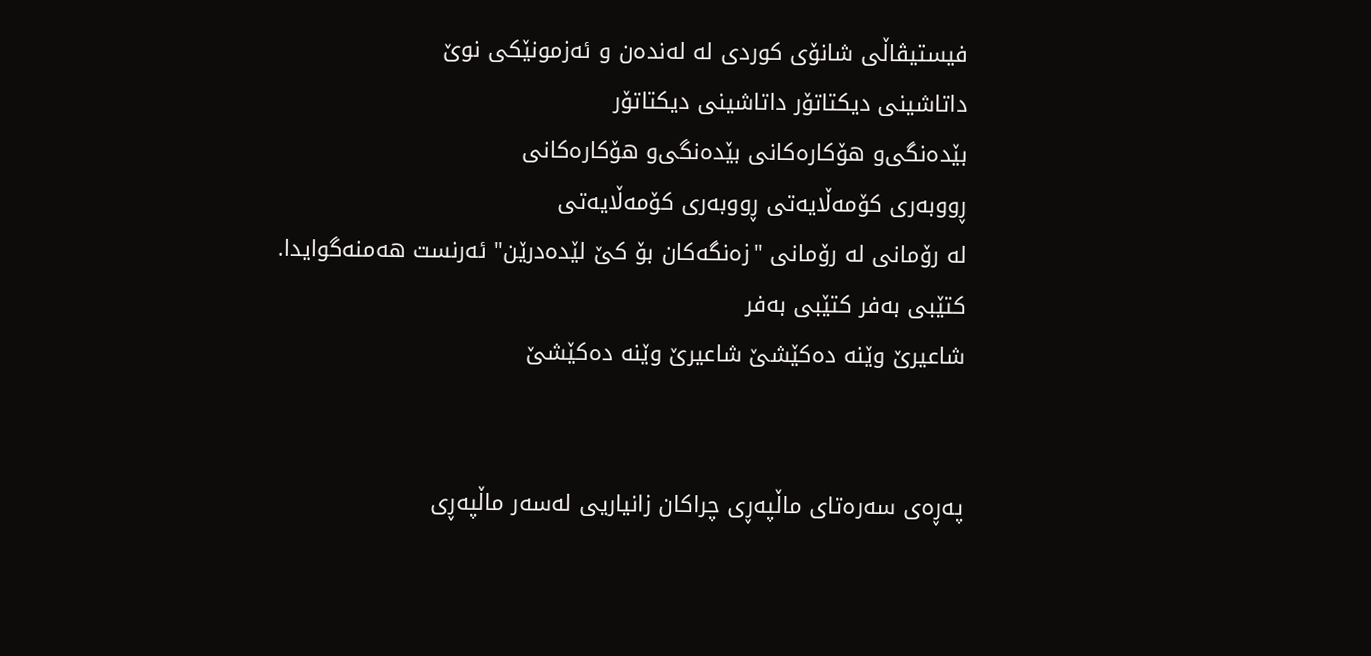فیستیڤاڵی شانۆی کوردی له‌ له‌نده‌ن و ئه‌زمونێکی نوێ
داتاشینى دیکتاتۆر داتاشینى دیکتاتۆر
بێده‌نگی‌‌و هۆكاره‌كانی بێده‌نگی‌‌و هۆكاره‌كانی
ڕووبەری کۆمەڵایەتی ڕووبەری کۆمەڵایەتی
له‌ رۆمانی‌ له‌ رۆمانی‌ "زه‌نگه‌كان بۆ كێ‌ لێده‌درێن" ئه‌رنست هه‌منه‌گوایدا.
کتێبی به‌فر کتێبی به‌فر
شاعیرێ وێنه‌ ده‌کێشێ شاعیرێ وێنه‌ ده‌کێشێ


په‌ڕه‌ی سه‌ره‌تای ماڵپه‌ڕی چراكان زانیاریی له‌سه‌ر ماڵپه‌ڕی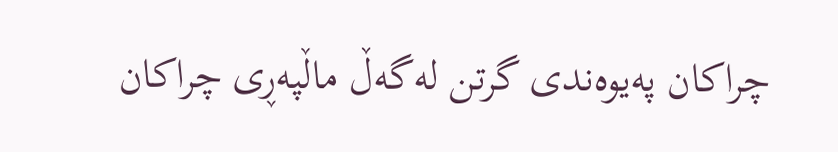چراكان په‌یوه‌ندی گرتن له‌گه‌ڵ ماڵپه‌ڕی چراكان